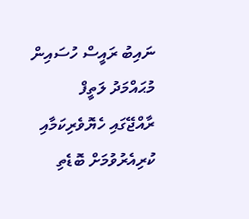ނައިބު ރައީސް ހުސައިން މުޙައްމަދު ލަތީފް
ރާއްޖޭގައި ހެޔޮވެރިކަމާއި ކުރިއެރުވުމަށް ބޮޑެތި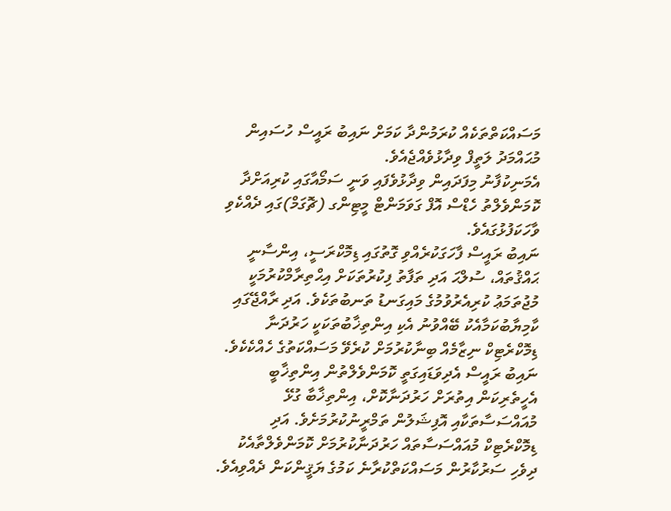މަސައްކަތްތަކެއް ކުރަމުންދާ ކަމަށް ނައިބު ރައީސް ހުސައިން މުޙައްމަދު ލަތީފް ވިދާޅުވެއްޖެއެވެ.
އެމަނިކުފާނު މިފަދައިން ވިދާޅުވެފައި ވަނީ ސަމޯއާގައި ކުރިއަށްދާ ކޮމަންވެލްތު ހެޑްސް އޮފް ގަވަމަންޓް މީޓިންގ (ޗޮގަމް)ގައި ދެއްކެވި ވާހަކަފުޅުގައެވެ.
ނައިބު ރައީސް ފާހަގަކުރެއްވި ގޮތުގައި ޑިމޮކްރަސީ، އިންސާނީ ޙައްޤުތައް، ސުލްޙަ އަދި ތަފާތު ފިކުރުތަކަށް އިޙްތިރާމްކުރުމަކީ މުޖުތަމަޢު ކުރިއެރުވުމުގެ މައިގަނޑު ތަނބުތަކެވެ. އަދި ރާއްޖޭގައި ކާމިޔާބުކަމާއެކު ބޭއްވުނު އެކި އިންތިޚާބުތަކަކީ ހަރުދަނާ ޑިމޮކްރެޓިކް ނިޒާމެއް ބިނާކުރުމަށް ކުރެވޭ މަސައްކަތުގެ ހެއްކެކެވެ.
ނައިބު ރައީސް އެދިވަޑައިގަތީ ކޮމަންވެލްތުން އިންތިޚާބީ އެހީތެރިކަން އިތުރަށް ހަރުދަނާކޮށް، އިންތިޚާބާ ގުޅޭ މުއައްސަސާތަކާއި އޮފިޝަލުން ތަމްރީނުކުރުމަށެވެ. އަދި ޑިމޮކްރެޓިކް މުއައްސަސާތައް ހަރުދަނާކުރުމަށް ކޮމަންވެލްތާއެކު ދިވެހި ސަރުކާރުން މަސައްކަތްކުރާނެ ކަމުގެ ޔަޤީންކަން ދެއްވިއެވެ.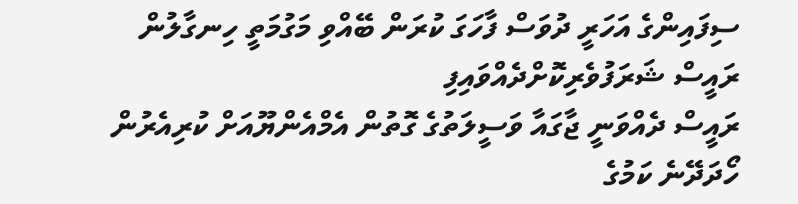ސިފައިންގެ އަހަރީ ދުވަސް ފާހަގަ ކުރަން ބޭއްވި މަގުމަތީ ހިނގާލުން ރައީސް ޝަރަފުވެރިކޮށްދެއްވައިފި
ރައީސް ދެއްވަނީ ޖާގައާ ވަސީލަތުގެ ގޮތުން އެމްއެންޔޫއަށް ކުރިއެރުން ހޯދަދޭނެ ކަމުގެ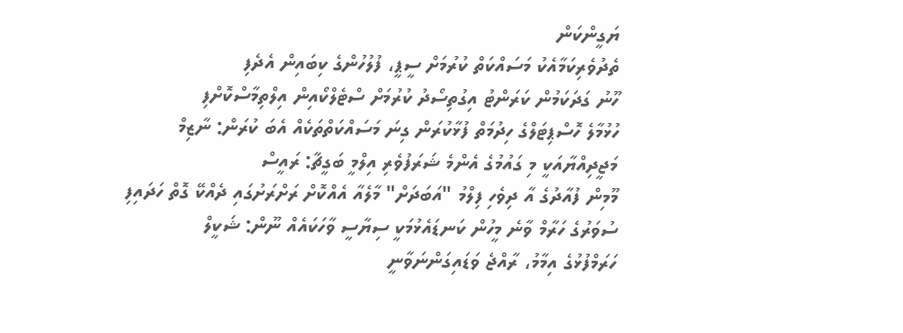ޔަގީންކަން
ތެދުވެރިކަމާއެކު މަސައްކަތް ކުރުމަށް ސީޕީ، ފުލުހުންގެ ކިބައިން އެދެފި
ހޫނު ގަދަކަމުން ކަރަންޓު އިގުތިސޯދު ކުރުމަށް ސްޓެލްކޯއިން އިލްތިމާސްކޮށްފި
ހުޅުމާލެ ހޮސްޕިޓަލްގެ ހިދުމަތް ފުޅާކުރަން ގިނަ މަސައްކަތްތަކެއް އެބަ ކުރަން: ނާޒިމް
މަޖީދިއްޔާއަކީ މި ގައުމުގެ އެންމެ ޝަރަފުވެރި އިލްމީ ބަގީޗާ: ރައީސް
މޫމިން ފުއާދުގެ އާ ދިވެހި ފިލްމު "އަބަދަށް" މާލެއާ އެއްކޮށް ރަށްރަށުގައި ދެއްކޭ ގޮތް ހަދައިފި
ސުވަރުގެ ހަރާމް ވާނެ މީހުން ކަނޑައެޅުމަކީ ސިޔާސީ ވާހަކައެއް ނޫން: ޝަކީލް
ހަރަމްފުޅުގެ އިމާމު، ރާއްޖެ ވަޑައިގަންނަވާނީ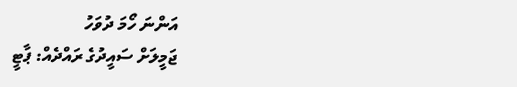އަންނަ ހޯމަ ދުވަހު
ޖަމީލަށް ސައީދުގެ ރައްދެއް: ޕާޓީ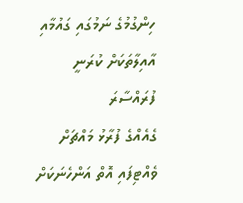ހިންގުމުގެ ނަމުގައި ގައުމާއި އާއިލާތަކަށް ކުރަނީ ފުރައްސާރަ
ގެއެއްގެ ފުރާޅު މައްޗަށް ވެއްޓިފައި އޮތް އަންހެނަކަށް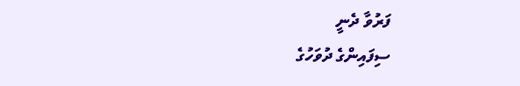ފަރުވާ ދެނީ
ސިފައިންގެ ދުވަހުގެ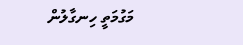މަގުމަތީ ހިނގާލުން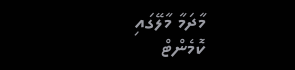މާދަމާ މާލޭގައި
ކޮމެންޓް